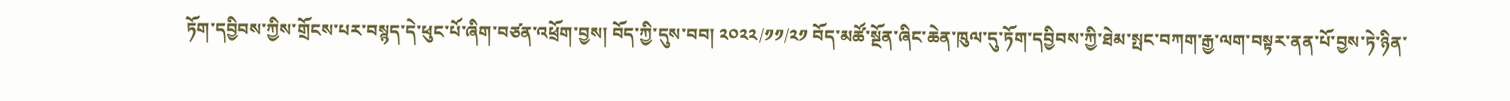ཏོག་དབྱིབས་ཀྱིས་གྲོངས་པར་བསྙད་དེ་ཕུང་པོ་ཞིག་བཙན་འཕྲོག་བྱས། བོད་ཀྱི་དུས་བབ། ༢༠༢༢/༡༡/༢༡ བོད་མཚོ་སྔོན་ཞིང་ཆེན་ཁུལ་དུ་ཏོག་དབྱིབས་ཀྱི་ཐེམ་སྤང་བཀག་རྒྱ་ལག་བསྟར་ནན་པོ་བྱས་ཏེ་ཉིན་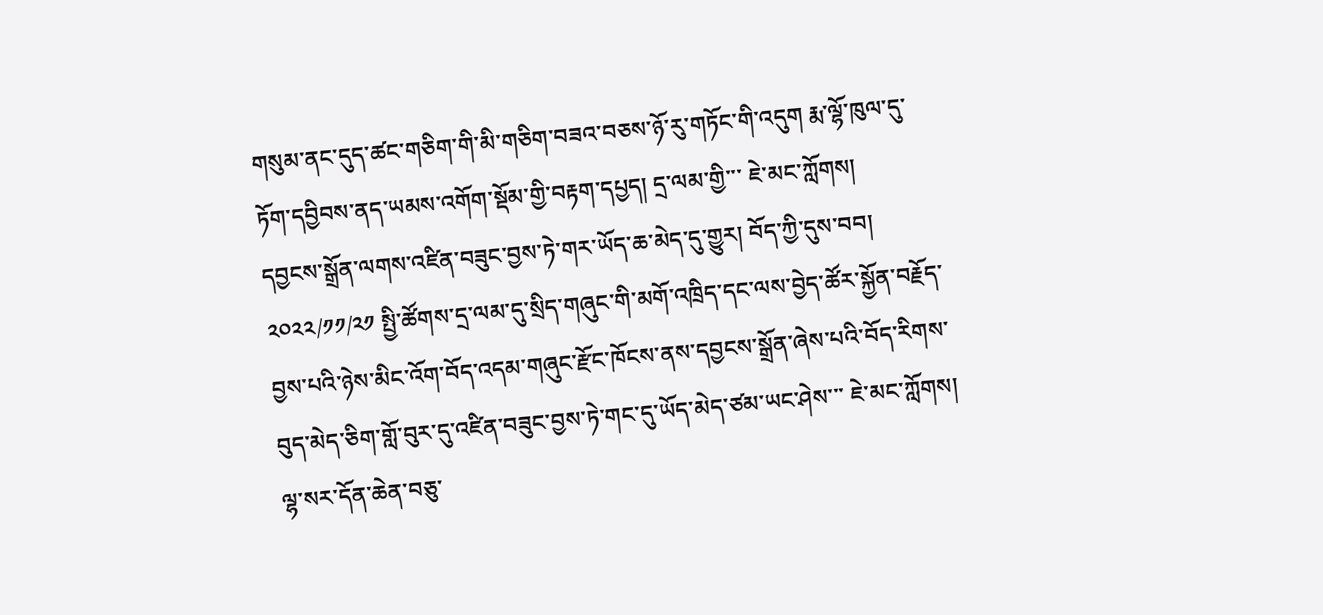གསུམ་ནང་དུད་ཚང་གཅིག་གི་མི་གཅིག་བཟའ་བཅས་ཉོ་རུ་གཏོང་གི་འདུག རྨ་ལྷོ་ཁུལ་དུ་ཏོག་དབྱིབས་ནད་ཡམས་འགོག་སྡོམ་གྱི་བརྟག་དཔྱད། དྲ་ལམ་གྱི་་་ ཇེ་མང་ཀློགས།
དབྱངས་སྒྲོན་ལགས་འཛིན་བཟུང་བྱས་ཏེ་གར་ཡོད་ཆ་མེད་དུ་གྱུར། བོད་ཀྱི་དུས་བབ། ༢༠༢༢/༡༡/༢༡ སྤྱི་ཚོགས་དྲ་ལམ་དུ་སྲིད་གཞུང་གི་མགོ་འཁྲིད་དང་ལས་བྱེད་ཚོར་སྐྱོན་བརྗོད་བྱས་པའི་ཉེས་མིང་འོག་བོད་འདམ་གཞུང་རྫོང་ཁོངས་ནས་དབྱངས་སྒྲོན་ཞེས་པའི་བོད་རིགས་བུད་མེད་ཅིག་གློ་བུར་དུ་འཛིན་བཟུང་བྱས་ཏེ་གང་དུ་ཡོད་མེད་ཙམ་ཡང་ཤེས་་་ ཇེ་མང་ཀློགས།
ལྷ་སར་དོན་ཆེན་བཅུ་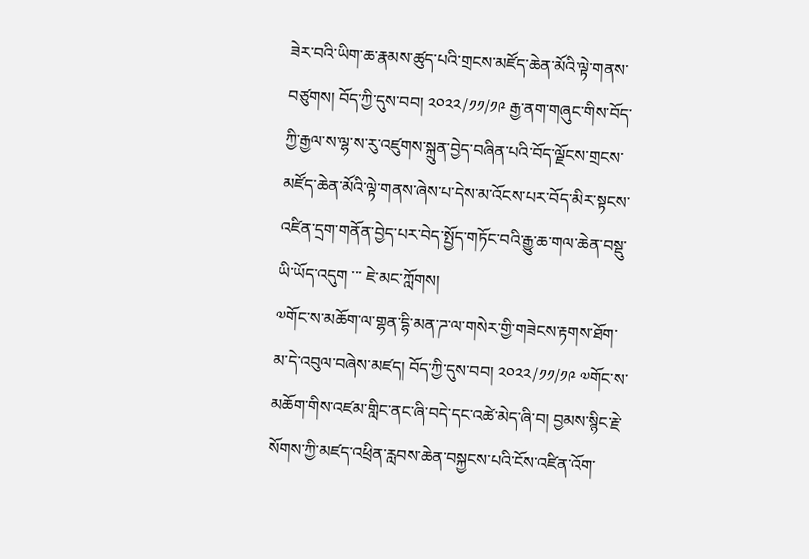ཟེར་བའི་ཡིག་ཆ་རྣམས་ཚུད་པའི་གྲངས་མཛོད་ཆེན་མོའི་ལྟེ་གནས་བཙུགས། བོད་ཀྱི་དུས་བབ། ༢༠༢༢/༡༡/༡༩ རྒྱ་ནག་གཞུང་གིས་བོད་ཀྱི་རྒྱལ་ས་ལྷ་ས་རུ་འཛུགས་སྐྲུན་བྱེད་བཞིན་པའི་བོད་ལྗོངས་གྲངས་མཛོད་ཆེན་མོའི་ལྟེ་གནས་ཞེས་པ་དེས་མ་འོངས་པར་བོད་མིར་སྟངས་འཛིན་དྲག་གནོན་བྱེད་པར་བེད་སྤྱོད་གཏོང་བའི་རྒྱུ་ཆ་གལ་ཆེན་བསྡུ་ཡི་ཡོད་འདུག ་་་ ཇེ་མང་ཀློགས།
༧གོང་ས་མཆོག་ལ་གྷན་དྷི་མན་ཌ་ལ་གསེར་གྱི་གཟེངས་རྟགས་ཐོག་མ་དེ་འབུལ་བཞེས་མཛད། བོད་ཀྱི་དུས་བབ། ༢༠༢༢/༡༡/༡༩ ༧གོང་ས་མཆོག་གིས་འཛམ་གླིང་ནང་ཞི་བདེ་དང་འཚེ་མེད་ཞི་བ། བྱམས་སྙིང་རྗེ་སོགས་ཀྱི་མཛད་འཕྲིན་རླབས་ཆེན་བསྐྱངས་པའི་ངོས་འཛིན་འོག་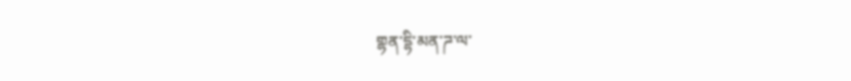གྷན་དྷི་མན་ཌ་ལ་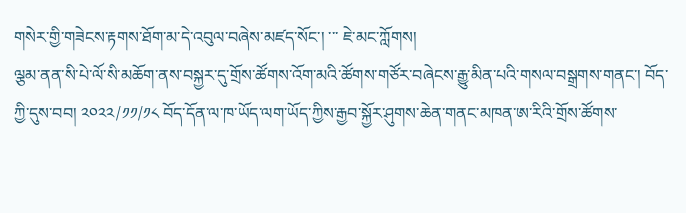གསེར་གྱི་གཟེངས་རྟགས་ཐོག་མ་དེ་འབུལ་བཞེས་མཛད་སོང་། ་་་ ཇེ་མང་ཀློགས།
ལྕམ་ནན་སི་པེ་ལོ་སི་མཆོག་ནས་བསྐྱར་དུ་གྲོས་ཚོགས་འོག་མའི་ཚོགས་གཙོར་བཞེངས་རྒྱུ་མིན་པའི་གསལ་བསྒྲགས་གནང་། བོད་ཀྱི་དུས་བབ། ༢༠༢༢/༡༡/༡༨ བོད་དོན་ལ་ཁ་ཡོད་ལག་ཡོད་ཀྱིས་རྒྱབ་སྐྱོར་ཤུགས་ཆེན་གནང་མཁན་ཨ་རིའི་གྲོས་ཚོགས་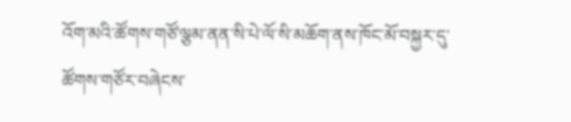འོག་མའི་ཚོགས་གཙོ་ལྕམ་ནན་སི་པེ་ལོ་སི་མཆོག་ནས་ཁོང་མོ་བསྐྱར་དུ་ཚོགས་གཙོར་བཞེངས་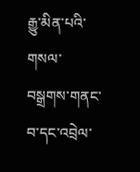རྒྱུ་མིན་པའི་གསལ་བསྒྲགས་གནང་བ་དང་འབྲེལ་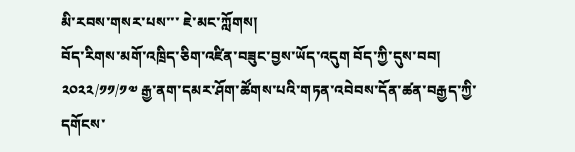མི་རབས་གསར་པས་་་ ཇེ་མང་ཀློགས།
བོད་རིགས་མགོ་འཁྲིད་ཅིག་འཛིན་བཟུང་བྱས་ཡོད་འདུག བོད་ཀྱི་དུས་བབ། ༢༠༢༢/༡༡/༡༧ རྒྱ་ནག་དམར་ཤོག་ཚོགས་པའི་གཏན་འབེབས་དོན་ཚན་བརྒྱད་ཀྱི་དགོངས་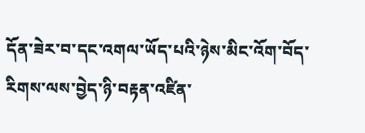དོན་ཟེར་བ་དང་འགལ་ཡོད་པའི་ཉེས་མིང་འོག་བོད་རིགས་ལས་བྱེད་ཉི་བརྟན་འཛིན་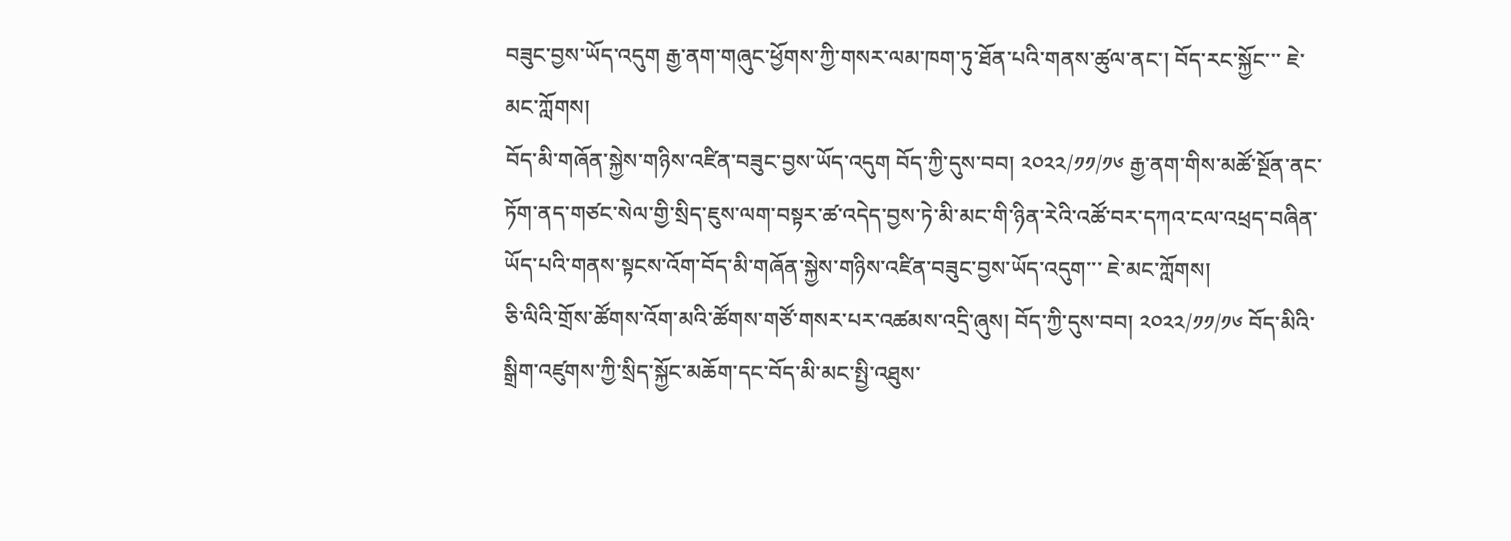བཟུང་བྱས་ཡོད་འདུག རྒྱ་ནག་གཞུང་ཕྱོགས་ཀྱི་གསར་ལམ་ཁག་ཏུ་ཐོན་པའི་གནས་ཚུལ་ནང་། བོད་རང་སྐྱོང་་་ ཇེ་མང་ཀློགས།
བོད་མི་གཞོན་སྐྱེས་གཉིས་འཛིན་བཟུང་བྱས་ཡོད་འདུག བོད་ཀྱི་དུས་བབ། ༢༠༢༢/༡༡/༡༦ རྒྱ་ནག་གིས་མཚོ་སྔོན་ནང་ཏོག་ནད་གཙང་སེལ་གྱི་སྲིད་ཇུས་ལག་བསྟར་ཚ་འདེད་བྱས་ཏེ་མི་མང་གི་ཉིན་རེའི་འཚོ་བར་དཀའ་ངལ་འཕྲད་བཞིན་ཡོད་པའི་གནས་སྟངས་འོག་བོད་མི་གཞོན་སྐྱེས་གཉིས་འཛིན་བཟུང་བྱས་ཡོད་འདུག་་་ ཇེ་མང་ཀློགས།
ཅི་ལིའི་གྲོས་ཚོགས་འོག་མའི་ཚོགས་གཙོ་གསར་པར་འཚམས་འདྲི་ཞུས། བོད་ཀྱི་དུས་བབ། ༢༠༢༢/༡༡/༡༦ བོད་མིའི་སྒྲིག་འཛུགས་ཀྱི་སྲིད་སྐྱོང་མཆོག་དང་བོད་མི་མང་སྤྱི་འཐུས་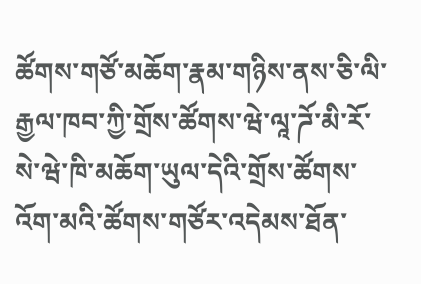ཚོགས་གཙོ་མཆོག་རྣམ་གཉིས་ནས་ཅི་ལི་རྒྱལ་ཁབ་ཀྱི་གྲོས་ཚོགས་ཝེ་ལཱ་ཌོ་མི་རོ་སེ་ཝེ་ཁི་མཆོག་ཡུལ་དེའི་གྲོས་ཚོགས་འོག་མའི་ཚོགས་གཙོར་འདེམས་ཐོན་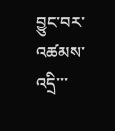བྱུང་བར་འཚམས་འདྲི་་་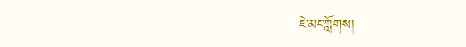ཇེ་མང་ཀློགས།